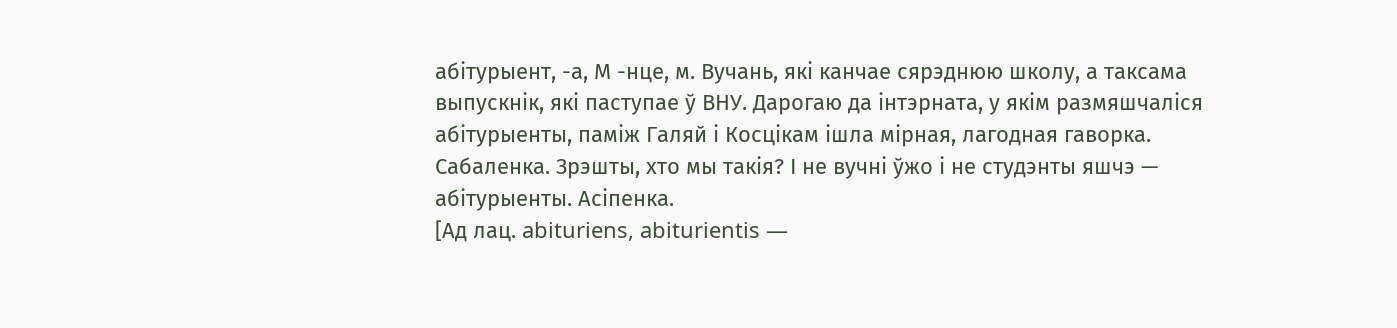абітурыент, -а, М -нце, м. Вучань, які канчае сярэднюю школу, а таксама выпускнік, які паступае ў ВНУ. Дарогаю да інтэрната, у якім размяшчаліся абітурыенты, паміж Галяй і Косцікам ішла мірная, лагодная гаворка. Сабаленка. Зрэшты, хто мы такія? І не вучні ўжо і не студэнты яшчэ — абітурыенты. Асіпенка.
[Ад лац. abituriens, abiturientis —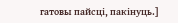гатовы пайсці, пакінуць.]